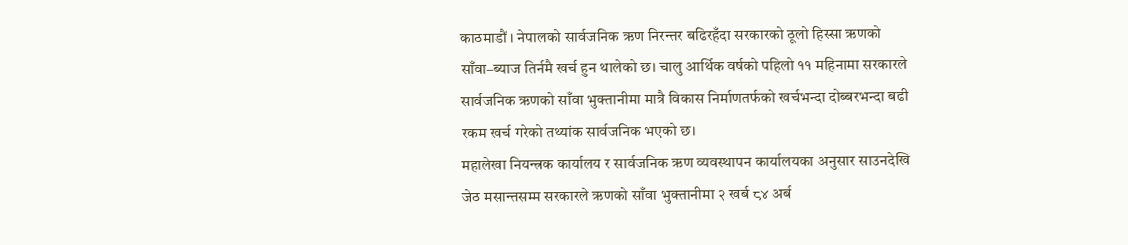काठमाडौं । नेपालको सार्वजनिक ऋण निरन्तर बढिरहँदा सरकारको ठूलो हिस्सा ऋणको साँवा–ब्याज तिर्नमै खर्च हुन थालेको छ। चालु आर्थिक वर्षको पहिलो ११ महिनामा सरकारले सार्वजनिक ऋणको साँवा भुक्तानीमा मात्रै विकास निर्माणतर्फको खर्चभन्दा दोब्बरभन्दा बढी रकम खर्च गरेको तथ्यांक सार्वजनिक भएको छ।
महालेखा नियन्त्रक कार्यालय र सार्वजनिक ऋण व्यवस्थापन कार्यालयका अनुसार साउनदेखि जेठ मसान्तसम्म सरकारले ऋणको साँवा भुक्तानीमा २ खर्ब ८४ अर्ब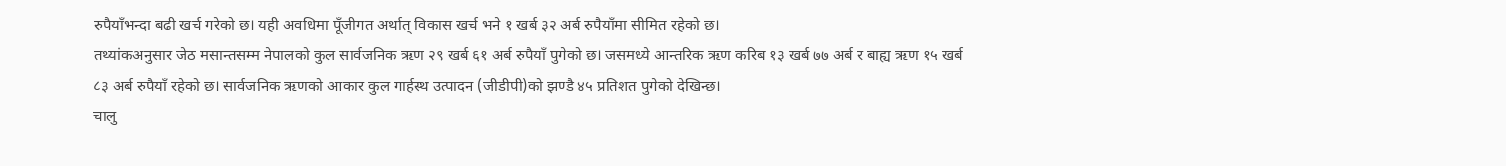रुपैयाँभन्दा बढी खर्च गरेको छ। यही अवधिमा पूँजीगत अर्थात् विकास खर्च भने १ खर्ब ३२ अर्ब रुपैयाँमा सीमित रहेको छ।
तथ्यांकअनुसार जेठ मसान्तसम्म नेपालको कुल सार्वजनिक ऋण २९ खर्ब ६१ अर्ब रुपैयाँ पुगेको छ। जसमध्ये आन्तरिक ऋण करिब १३ खर्ब ७७ अर्ब र बाह्य ऋण १५ खर्ब ८३ अर्ब रुपैयाँ रहेको छ। सार्वजनिक ऋणको आकार कुल गार्हस्थ उत्पादन (जीडीपी)को झण्डै ४५ प्रतिशत पुगेको देखिन्छ।
चालु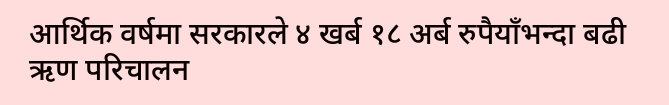आर्थिक वर्षमा सरकारले ४ खर्ब १८ अर्ब रुपैयाँभन्दा बढी ऋण परिचालन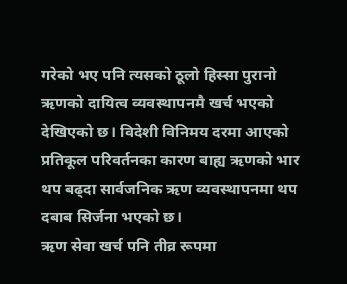गरेको भए पनि त्यसको ठूलो हिस्सा पुरानो ऋणको दायित्व व्यवस्थापनमै खर्च भएको देखिएको छ। विदेशी विनिमय दरमा आएको प्रतिकूल परिवर्तनका कारण बाह्य ऋणको भार थप बढ्दा सार्वजनिक ऋण व्यवस्थापनमा थप दबाब सिर्जना भएको छ।
ऋण सेवा खर्च पनि तीव्र रूपमा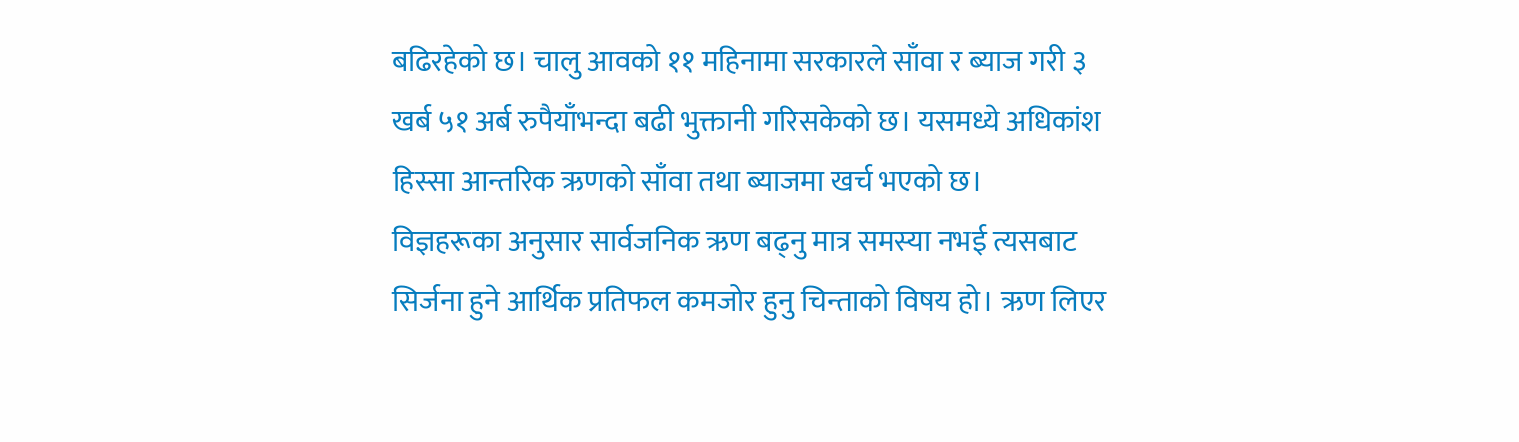बढिरहेको छ। चालु आवको ११ महिनामा सरकारले साँवा र ब्याज गरी ३ खर्ब ५१ अर्ब रुपैयाँभन्दा बढी भुक्तानी गरिसकेको छ। यसमध्ये अधिकांश हिस्सा आन्तरिक ऋणको साँवा तथा ब्याजमा खर्च भएको छ।
विज्ञहरूका अनुसार सार्वजनिक ऋण बढ्नु मात्र समस्या नभई त्यसबाट सिर्जना हुने आर्थिक प्रतिफल कमजोर हुनु चिन्ताको विषय हो। ऋण लिएर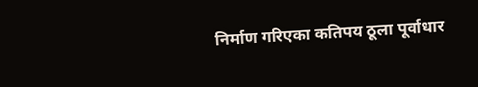निर्माण गरिएका कतिपय ठूला पूर्वाधार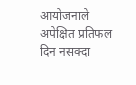आयोजनाले अपेक्षित प्रतिफल दिन नसक्दा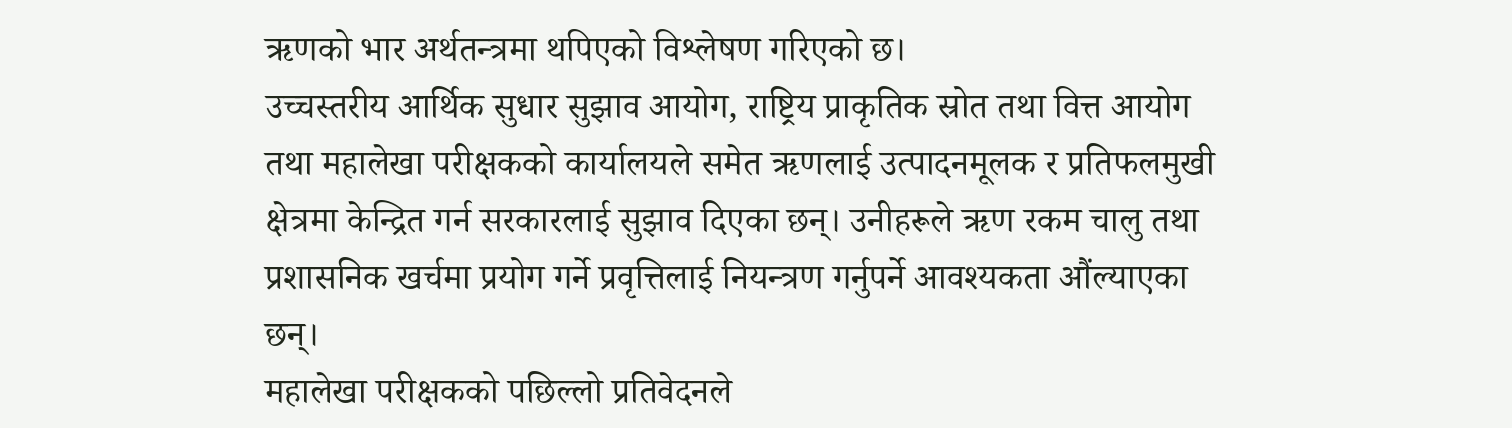ऋणको भार अर्थतन्त्रमा थपिएको विश्लेषण गरिएको छ।
उच्चस्तरीय आर्थिक सुधार सुझाव आयोग, राष्ट्रिय प्राकृतिक स्रोत तथा वित्त आयोग तथा महालेखा परीक्षकको कार्यालयले समेत ऋणलाई उत्पादनमूलक र प्रतिफलमुखी क्षेत्रमा केन्द्रित गर्न सरकारलाई सुझाव दिएका छन्। उनीहरूले ऋण रकम चालु तथा प्रशासनिक खर्चमा प्रयोग गर्ने प्रवृत्तिलाई नियन्त्रण गर्नुपर्ने आवश्यकता औंल्याएका छन्।
महालेखा परीक्षकको पछिल्लो प्रतिवेदनले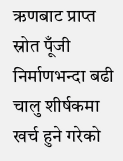ऋणबाट प्राप्त स्रोत पूँजी निर्माणभन्दा बढी चालु शीर्षकमा खर्च हुने गरेको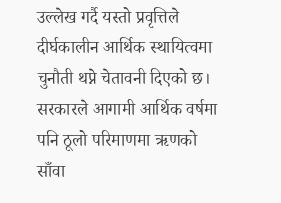उल्लेख गर्दै यस्तो प्रवृत्तिले दीर्घकालीन आर्थिक स्थायित्वमा चुनौती थप्ने चेतावनी दिएको छ।
सरकारले आगामी आर्थिक वर्षमा पनि ठूलो परिमाणमा ऋणको साँवा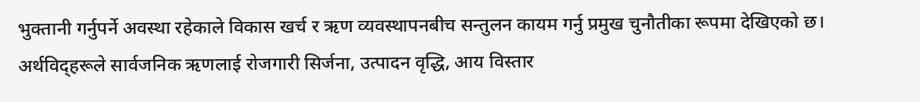भुक्तानी गर्नुपर्ने अवस्था रहेकाले विकास खर्च र ऋण व्यवस्थापनबीच सन्तुलन कायम गर्नु प्रमुख चुनौतीका रूपमा देखिएको छ। अर्थविद्हरूले सार्वजनिक ऋणलाई रोजगारी सिर्जना, उत्पादन वृद्धि, आय विस्तार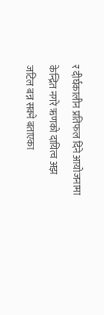र दीर्घकालीन प्रतिफल दिने आयोजनामा केन्द्रित नगरे ऋणको दायित्व अझ जटिल बन्न सक्ने बताएका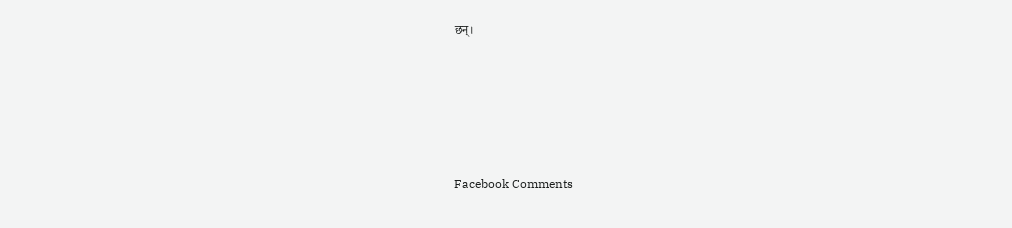छन्।










Facebook Comments